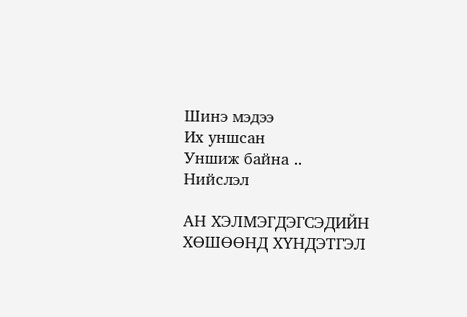Шинэ мэдээ
Их уншсан
Уншиж байна ..
Нийслэл

АН ХЭЛМЭГДЭГСЭДИЙН ХӨШӨӨНД ХҮНДЭТГЭЛ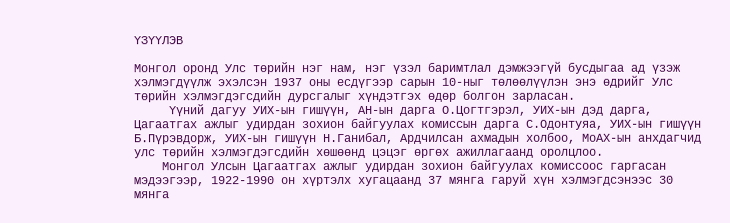ҮЗҮҮЛЭВ

Монгол оронд Улс төрийн нэг нам, нэг үзэл баримтлал дэмжээгүй бусдыгаа ад үзэж хэлмэгдүүлж эхэлсэн 1937 оны есдүгээр сарын 10-ныг төлөөлүүлэн энэ өдрийг Улс төрийн хэлмэгдэгсдийн дурсгалыг хүндэтгэх өдөр болгон зарласан.
     Үүний дагуу УИХ-ын гишүүн, АН-ын дарга О.Цогтгэрэл, УИХ-ын дэд дарга, Цагаатгах ажлыг удирдан зохион байгуулах комиссын дарга С.Одонтуяа, УИХ-ын гишүүн Б.Пүрэвдорж, УИХ-ын гишүүн Н.Ганибал, Ардчилсан ахмадын холбоо, МоАХ-ын анхдагчид улс төрийн хэлмэгдэгсдийн хөшөөнд цэцэг өргөх ажиллагаанд оролцлоо.
    Монгол Улсын Цагаатгах ажлыг удирдан зохион байгуулах комиссоос гаргасан мэдээгээр, 1922-1990 он хүртэлх хугацаанд 37 мянга гаруй хүн хэлмэгдсэнээс 30 мянга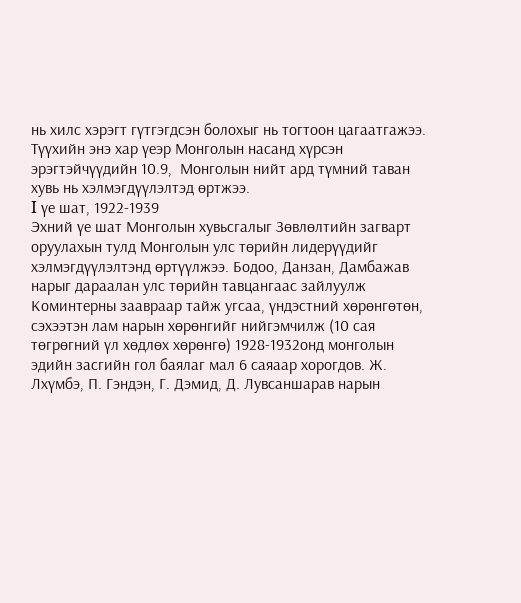нь хилс хэрэгт гүтгэгдсэн болохыг нь тогтоон цагаатгажээ. Түүхийн энэ хар үеэр Монголын насанд хүрсэн эрэгтэйчүүдийн 10.9,  Монголын нийт ард түмний таван хувь нь хэлмэгдүүлэлтэд өртжээ.
I үе шат, 1922-1939
Эхний үе шат Монголын хувьсгалыг Зөвлөлтийн загварт оруулахын тулд Монголын улс төрийн лидерүүдийг хэлмэгдүүлэлтэнд өртүүлжээ. Бодоо, Данзан, Дамбажав нарыг дараалан улс төрийн тавцангаас зайлуулж Коминтерны заавраар тайж угсаа, үндэстний хөрөнгөтөн, сэхээтэн лам нарын хөрөнгийг нийгэмчилж (10 сая төгрөгний үл хөдлөх хөрөнгө) 1928-1932онд монголын эдийн засгийн гол баялаг мал 6 саяаар хорогдов. Ж. Лхүмбэ, П. Гэндэн, Г. Дэмид, Д. Лувсаншарав нарын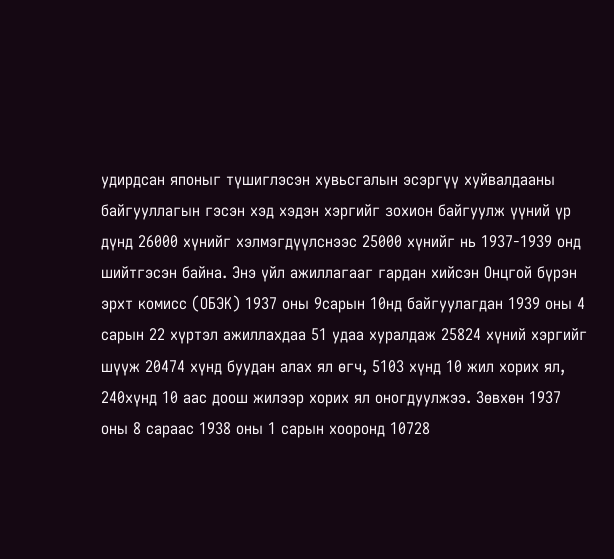удирдсан японыг түшиглэсэн хувьсгалын эсэргүү хуйвалдааны байгууллагын гэсэн хэд хэдэн хэргийг зохион байгуулж үүний үр дүнд 26000 хүнийг хэлмэгдүүлснээс 25000 хүнийг нь 1937-1939 онд шийтгэсэн байна. Энэ үйл ажиллагааг гардан хийсэн Онцгой бүрэн эрхт комисс (ОБЭК) 1937 оны 9сарын 10нд байгуулагдан 1939 оны 4 сарын 22 хүртэл ажиллахдаа 51 удаа хуралдаж 25824 хүний хэргийг шүүж 20474 хүнд буудан алах ял өгч, 5103 хүнд 10 жил хорих ял, 240хүнд 10 аас доош жилээр хорих ял оногдуулжээ. Зөвхөн 1937 оны 8 сараас 1938 оны 1 сарын хооронд 10728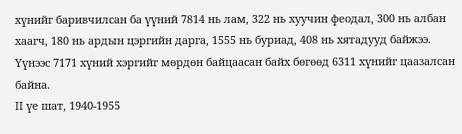хүнийг баривчилсан ба үүний 7814 нь лам, 322 нь хуучин феодал, 300 нь албан хаагч, 180 нь ардын цэргийн дарга, 1555 нь буриад, 408 нь хятадууд байжээ. Үүнээс 7171 хүний хэргийг мөрдөн байцаасан байх бөгөөд 6311 хүнийг цаазалсан байна.
II үе шат, 1940-1955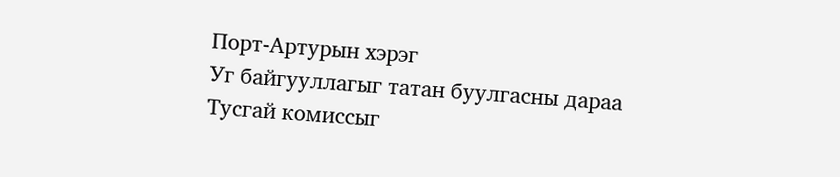Порт-Артурын хэрэг
Уг байгууллагыг татан буулгасны дараа Тусгай комиссыг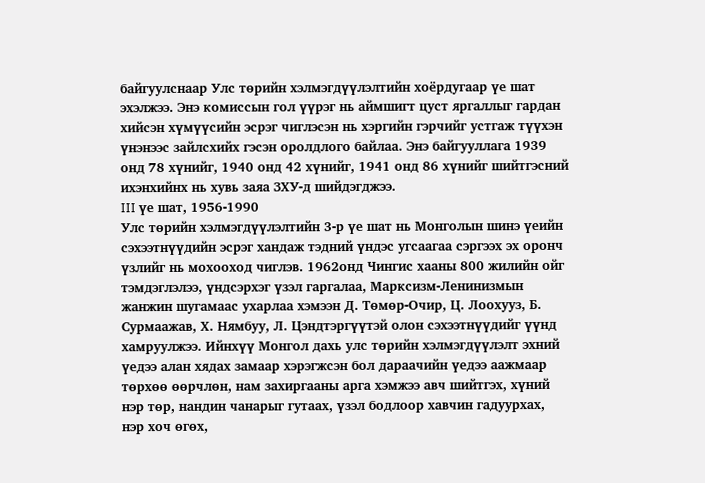байгуулснаар Улс төрийн хэлмэгдүүлэлтийн хоёрдугаар үе шат эхэлжээ. Энэ комиссын гол үүрэг нь аймшигт цуст яргаллыг гардан хийсэн хүмүүсийн эсрэг чиглэсэн нь хэргийн гэрчийг устгаж түүхэн үнэнээс зайлсхийх гэсэн оролдлого байлаа. Энэ байгууллага 1939 онд 78 хүнийг, 1940 онд 42 хүнийг, 1941 онд 86 хүнийг шийтгэсний ихэнхийнх нь хувь заяа ЗХУ-д шийдэгджээ.
III үе шат, 1956-1990
Улс төрийн хэлмэгдүүлэлтийн 3-р үе шат нь Монголын шинэ үеийн сэхээтнүүдийн эсрэг хандаж тэдний үндэс угсаагаа сэргээх эх оронч үзлийг нь мохооход чиглэв. 1962онд Чингис хааны 800 жилийн ойг тэмдэглэлээ, үндсэрхэг үзэл гаргалаа, Марксизм-Ленинизмын жанжин шугамаас ухарлаа хэмээн Д. Төмөр-Очир, Ц. Лоохууз, Б. Сурмаажав, Х. Нямбуу, Л. Цэндтэргүүтэй олон сэхээтнүүдийг үүнд хамруулжээ. Ийнхүү Монгол дахь улс төрийн хэлмэгдүүлэлт эхний үедээ алан хядах замаар хэрэгжсэн бол дараачийн үедээ аажмаар төрхөө өөрчлөн, нам захиргааны арга хэмжээ авч шийтгэх, хүний нэр төр, нандин чанарыг гутаах, үзэл бодлоор хавчин гадуурхах, нэр хоч өгөх,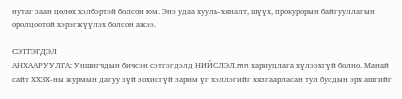нутаг заан цөлөх хэлбэртэй болсон юм. Энэ удаа хууль-хяналт, шүүх, прокурорын байгууллагын оролцоотой хэрэгжүүлэх болсон ажээ.

СЭТГЭГДЭЛ
АНХААРУУЛГА: Уншигчдын бичсэн сэтгэгдэлд НИЙСЛЭЛ.mn хариуцлага хүлээхгүй болно. Манай сайт ХХЗХ-ны журмын дагуу зүй зохисгүй зарим үг хэллэгийг хязгаарласан тул бусдын эрх ашгийг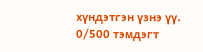хүндэтгэн үзнэ үү.
0/500 тэмдэгт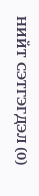НИЙТ СЭТГЭГДЭЛ (0)